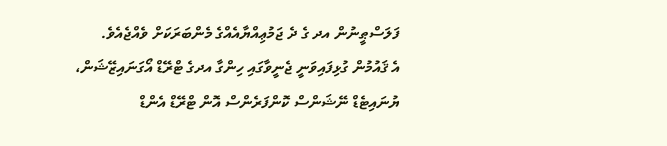ފަލަސްޠީނުން އދ ގެ ދެ ޖަމުޢިއްޔާއެއްގެ މެންބަރަކަށް ވެއްޖެއެވެ.
އެ ޤައުމުން ގުޅިފައިވަނީ ޖެނީވާގައި ހިންގާ އދގެ ޓްރޭޑް އޯގަނައިޒޭޝަން، ޔުނައިޓެޑް ނޭޝަންސް ކޮންފަރެންސް އޮން ޓްރޭޑް އެންޑް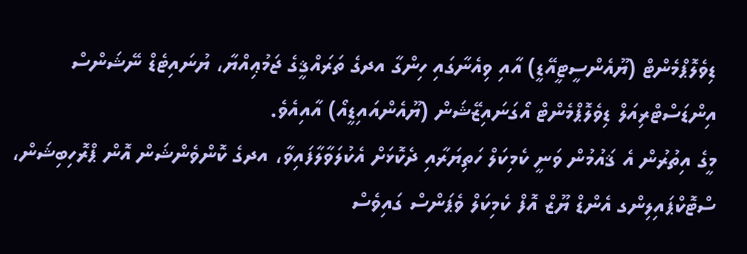ޑިވެލޮޕްމެންޓް (ޔޫއެންސީޓީއޭޑީ) އާއި ވިއެނާގައި ހިންގާ އދގެ ތަރައްޤީގެ ޖަމުޢިއްޔާ، ޔުނައިޓެޑް ނޭޝަންސް އިންޑަސްޓްރިއަލް ޑިވެލޮޕްމެންޓް އޯގަނައިޒޭޝަން (ޔޫއެންއައިޑީއޯ) އާއިއެވެ.
މީގެ އިތުރުން އެ ޤައުމުން ވަނީ ކެމިކަލް ހަތިޔަރާއި ދެކޮޅަށް އެކުލަވާލާފައިވާ، އދގެ ކޮންވެންޝަން އޮން ޕްރޮހިބިޝަން، ސްޓޮކްޕައިލިންގ އެންޑް ޔޫޒް އޮފް ކެމިކަލް ވެޕަންސް ގައިވެސް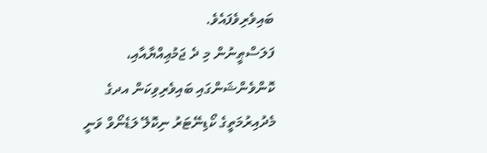ބައިވެރިވެފައެވެ.
ފަލަސްޠީނުން މި ދެ ޖަމުޢިއްޔާއާއި، ކޮންވެންޝަންގައި ބައިވެރިވިކަން އދގެ މެދުއިރުމަތީގެ ކޯޑިނޭޓަރު ނިކޮލޭ ލަޑެނޯވް ވަނީ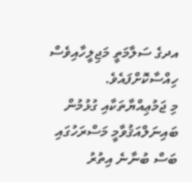އދގެ ސަލާމަތީ މަޖިލީހާއިވެސް ހިއްސާކޮށްފައެވެ.
މި ޖަމުޢިއްޔާތަކާއި ގުޅުމުން ބައިނަލްއަޤުވާމީ މަސްރަހުގައި ބަސް ބުނާނެ އިތުރު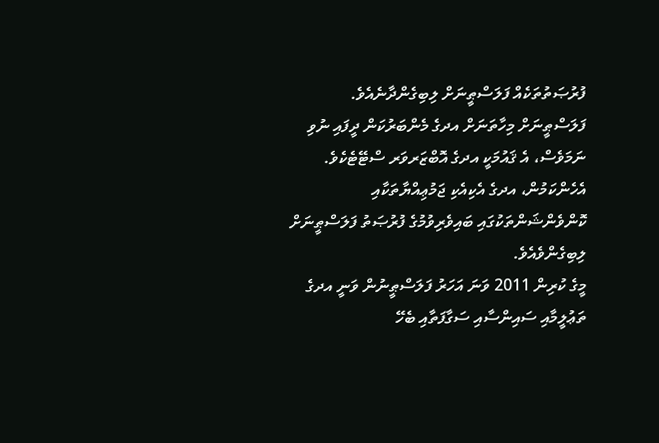ފުރުޞަތުތަކެއް ފަލަސްޠީނަށް ލިބިގެންދާނެއެވެ.
ފަލަސްޠީނަށް މިހާތަނަށް އދގެ މެންބަރުކަން ދީފައި ނުވި ނަމަވެސް، އެ ޤައުމަކީ އދގެ އޮބްޒަރވަރ ސްޓޭޓެކެވެ. އެހެންކަމުން، އދގެ އެކިއެކި ޖަމުޢިއްޔާތަކާއި ކޮންވެންޝަންތަކުގައި ބައިވެރިވުމުގެ ފުރުޞަތު ފަލަސްޠީނަށް ލިބިގެންވެއެވެ.
މީގެ ކުރިން 2011 ވަނަ އަހަރު ފަލަސްޠީނުން ވަނީ އދގެ ތަޢުލީމާއި ސައިންސާއި ސަގާފަތާއި ބެހޭ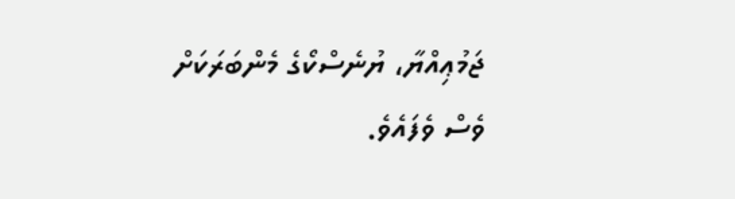ޖަމުޢިއްޔާ، ޔުނެސްކޯގެ މެންބަރަކަށް ވެސް ވެފައެވެ.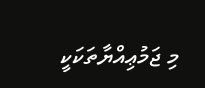މި ޖަމުޢިއްޔާތަކަކީ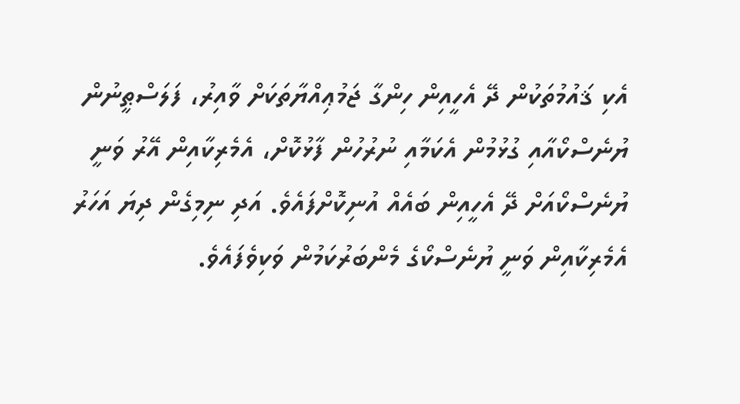އެކި ޤައުމުތަކުން ދޭ އެހީއިން ހިންގާ ޖަމުޢިއްޔާތަކަށް ވާއިރު، ފަލަސްޠީނުން ޔުނެސްކޯއާއި ގުޅުމުން އެކަމާއި ނުރުހުން ފާޅުކޮށް، އެމެރިކާއިން އޭރު ވަނީ ޔުނެސްކޯއަށް ދޭ އެހީއިން ބައެއް އުނިކޮށްފައެވެ. އަދި ނިމިގެން ދިޔަ އަހަރު އެމެރިކާއިން ވަނީ ޔުނެސްކޯގެ މެންބަރުކަމުން ވަކިވެފައެވެ.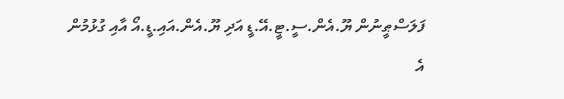ފަލަސްޠީނުން ޔޫ.އެން.ސީ.ޓީ.އޭ.ޑީ އަދި ޔޫ.އެން.އައި.ޑީ.އޯ އާއި ގުޅުމުން އެ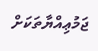ޖަމުޢިއްޔާތަކަށް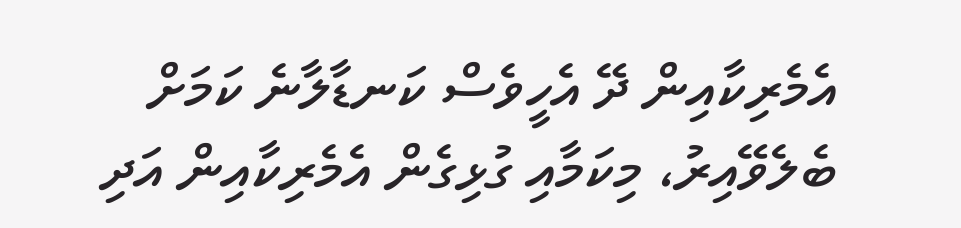އެމެރިކާއިން ދޭ އެހީވެސް ކަނޑާލާނެ ކަމަށް ބެލެވޭއިރު، މިކަމާއި ގުޅިގެން އެމެރިކާއިން އަދި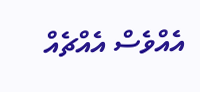އެއްވެސް އެއްޗެއް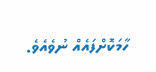ހާމަކޮށްފައެއް ނުވެއެވެ.